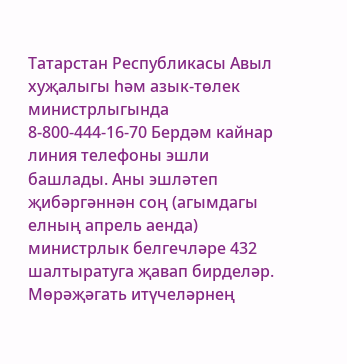Татарстан Республикасы Авыл хуҗалыгы һәм азык-төлек министрлыгында 8-800-444-16-70 Бердәм кайнар линия телефоны эшли башлады. Аны эшләтеп җибәргәннән соң (агымдагы елның апрель аенда) министрлык белгечләре 432 шалтыратуга җавап бирделәр. Мөрәҗәгать итүчеләрнең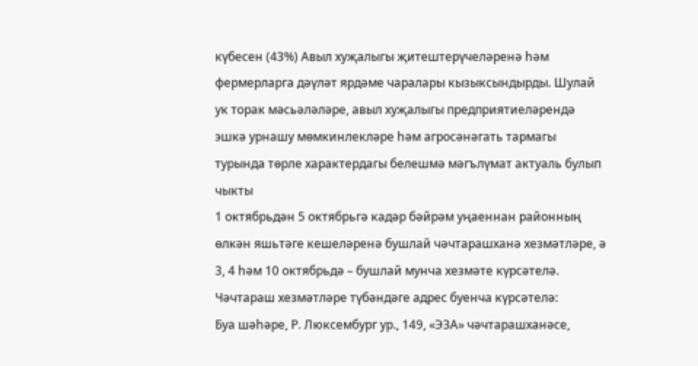күбесен (43%) Авыл хуҗалыгы җитештерүчеләренә һәм фермерларга дәүләт ярдәме чаралары кызыксындырды. Шулай ук торак мәсьәләләре, авыл хуҗалыгы предприятиеләрендә эшкә урнашу мөмкинлекләре һәм агросәнәгать тармагы турында төрле характердагы белешмә мәгълүмат актуаль булып чыкты
1 октябрьдән 5 октябрьгә кадәр бәйрәм уңаеннан районның өлкән яшьтәге кешеләренә бушлай чәчтарашханә хезмәтләре, ә 3, 4 һәм 10 октябрьдә – бушлай мунча хезмәте күрсәтелә.
Чәчтараш хезмәтләре түбәндәге адрес буенча күрсәтелә:
Буа шәһәре, Р. Люксембург ур., 149, «ЭЗА» чәчтарашханәсе,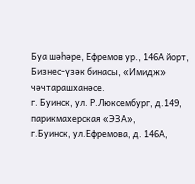Буа шәһәре, Ефремов ур., 146А йорт, Бизнес-үзәк бинасы, «Имидж» чәчтарашханәсе.
г. Буинск, ул. Р.Люксембург, д.149, парикмахерская «ЭЗА»,
г.Буинск, ул.Ефремова, д. 146А,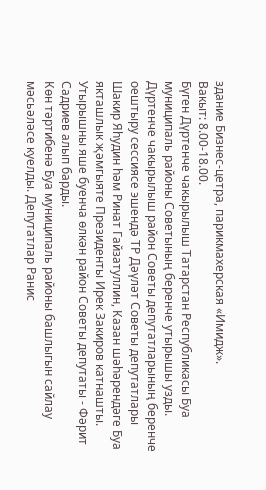здание Бизнес-цетра, парикмахерская «Имидж».
Вакыт: 8.00-18.00.
Бүген Дүртенче чакырылыш Татарстан Республикасы Буа муниципаль районы Советының беренче утырышы узды. Дүртенче чакырылыш район Советы депутатларының беренче оештыру сессиясе эшендә ТР Дәүләт Советы депутатлары Шакир Яһудин һәм Ринат Гайзатуллин, Казан шәһәрендәге Буа якташлык җәмгыяте Президенты Ирек Закиров катнашты. Утырышны яше буенча өлкән район Советы депутаты - Фәрит Садриев алып барды.
Көн тәртибенә Буа муниципаль районы башлыгын сайлау мәсьәләсе куелды. Депутатлар Ранис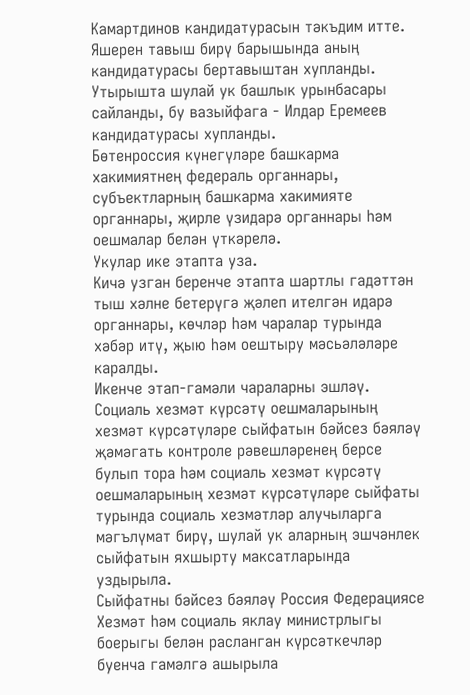Камартдинов кандидатурасын тәкъдим итте. Яшерен тавыш бирү барышында аның кандидатурасы бертавыштан хупланды.
Утырышта шулай ук башлык урынбасары сайланды, бу вазыйфага - Илдар Еремеев кандидатурасы хупланды.
Бөтенроссия күнегүләре башкарма хакимиятнең федераль органнары, субъектларның башкарма хакимияте органнары, җирле үзидарә органнары һәм оешмалар белән үткәрелә.
Укулар ике этапта уза.
Кичә узган беренче этапта шартлы гадәттән тыш хәлне бетерүгә җәлеп ителгән идарә органнары, көчләр һәм чаралар турында хәбәр итү, җыю һәм оештыру мәсьәләләре каралды.
Икенче этап-гамәли чараларны эшләү.
Социаль хезмәт күрсәтү оешмаларының хезмәт күрсәтүләре сыйфатын бәйсез бәяләү җәмәгать контроле рәвешләренең берсе булып тора һәм социаль хезмәт күрсәтү оешмаларының хезмәт күрсәтүләре сыйфаты турында социаль хезмәтләр алучыларга мәгълүмат бирү, шулай ук аларның эшчәнлек сыйфатын яхшырту максатларында уздырыла.
Сыйфатны бәйсез бәяләү Россия Федерациясе Хезмәт һәм социаль яклау министрлыгы боерыгы белән расланган күрсәткечләр буенча гамәлгә ашырыла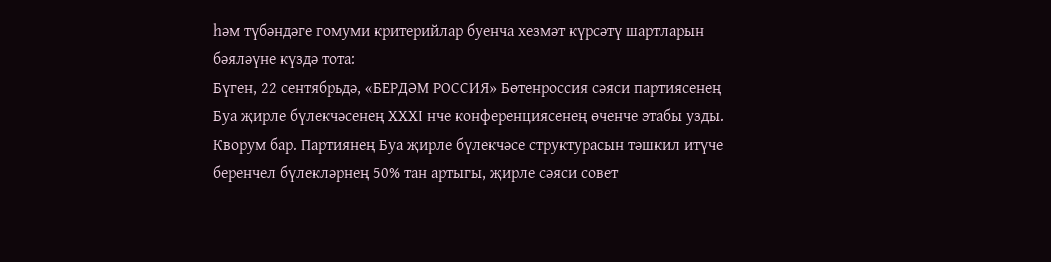һәм түбәндәге гомуми критерийлар буенча хезмәт күрсәтү шартларын бәяләүне күздә тота:
Бүген, 22 сентябрьдә, «БЕРДӘМ РОССИЯ» Бөтенроссия сәяси партиясенең Буа җирле бүлекчәсенең ХХХІ нче конференциясенең өченче этабы узды. Кворум бар. Партиянең Буа җирле бүлекчәсе структурасын тәшкил итүче беренчел бүлекләрнең 50% тан артыгы, җирле сәяси совет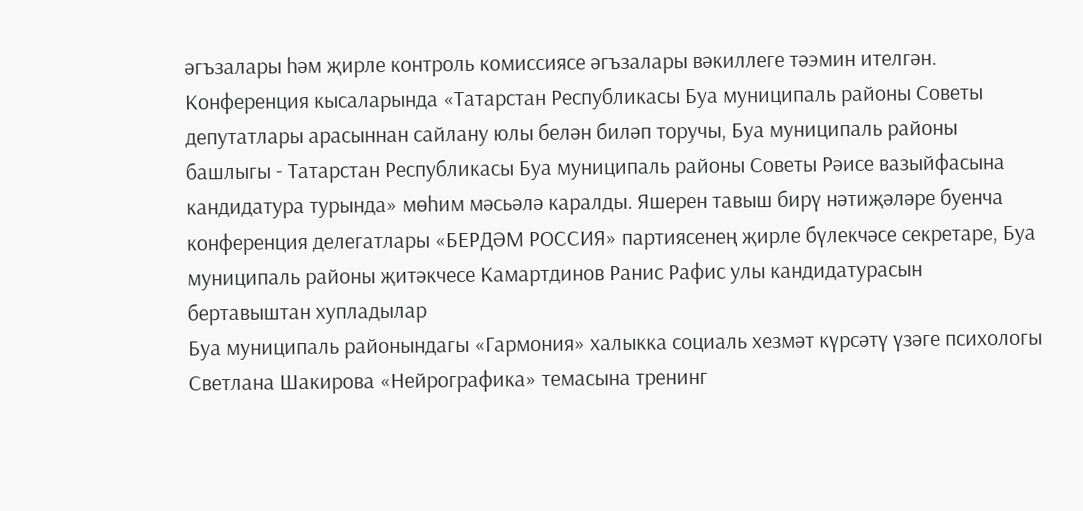әгъзалары һәм җирле контроль комиссиясе әгъзалары вәкиллеге тәэмин ителгән.
Конференция кысаларында «Татарстан Республикасы Буа муниципаль районы Советы депутатлары арасыннан сайлану юлы белән биләп торучы, Буа муниципаль районы башлыгы - Татарстан Республикасы Буа муниципаль районы Советы Рәисе вазыйфасына кандидатура турында» мөһим мәсьәлә каралды. Яшерен тавыш бирү нәтиҗәләре буенча конференция делегатлары «БЕРДӘМ РОССИЯ» партиясенең җирле бүлекчәсе секретаре, Буа муниципаль районы җитәкчесе Камартдинов Ранис Рафис улы кандидатурасын бертавыштан хупладылар
Буа муниципаль районындагы «Гармония» халыкка социаль хезмәт күрсәтү үзәге психологы Светлана Шакирова «Нейрографика» темасына тренинг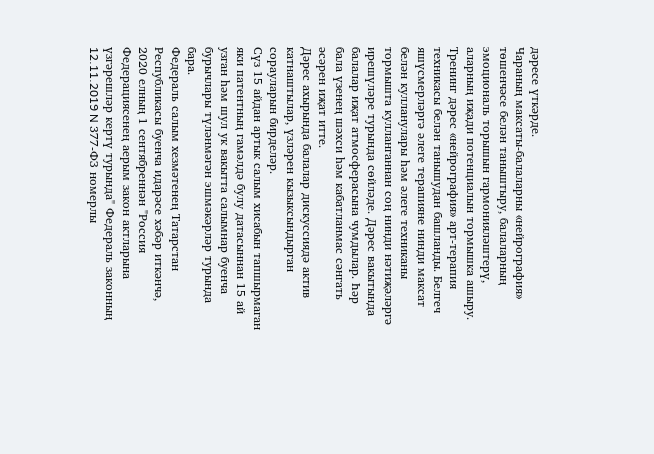дәресе үткәрде.
Чараның максаты-балаларны «нейрография» төшенчәсе белән таныштыру, балаларның эмоциональ торышын гармонияләштерү, аларның иҗади потенциалын тормышка ашыру.
Тренинг дәрес «нейрография» арт-терапия техникасы белән танышудан башланды. Белгеч яшүсмерләргә әлеге терапияне нинди максат белән кулланулары һәм әлеге техниканы тормышта кулланганнан соң нинди нәтиҗәләргә ирешүләре турында сөйләде. Дәрес вакытында балалар иҗат атмосферасына чумдылар. Һәр бала үзенең шәхси һәм кабатланмас сәнгать әсәрен иҗат итте.
Дәрес ахырында балалар дискуссиядә актив катнаштылар, үзләрен кызыксындырган сорауларын бирделәр.
Сүз 15 айдан артык салым хисабын тапшырмаган яки патентның гамәлдә булу датасыннан 15 ай узган һәм шул ук вакытта салымнар буенча бурычлары түләнмәгән эшмәкәрләр турында бара.
Федераль салым хезмәтенең Татарстан Республикасы буенча идарәсе хәбәр иткәнчә, 2020 елның 1 сентябреннән "Россия Федерациясенең аерым закон актларына үзгәрешләр кертү турында" Федераль законның 12.11.2019 N 377-ФЗ номерлы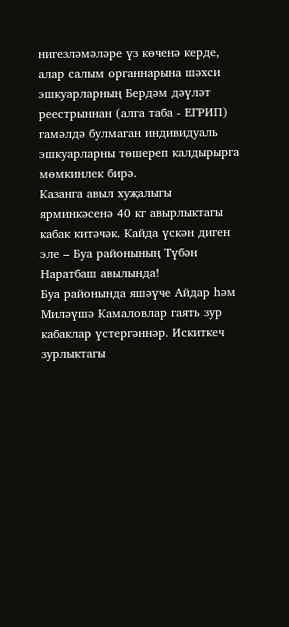нигезләмәләре үз көченә керде, алар салым органнарына шәхси эшкуарларның Бердәм дәүләт реестрыннан (алга таба - ЕГРИП) гамәлдә булмаган индивидуаль эшкуарларны төшереп калдырырга мөмкинлек бирә.
Казанга авыл хуҗалыгы ярминкәсенә 40 кг авырлыктагы кабак китәчәк. Кайда үскән диген эле – Буа районының Түбән Наратбаш авылында!
Буа районында яшәүче Айдар һәм Миләүшә Камаловлар гаять зур кабаклар үстергәннәр. Искиткеч зурлыктагы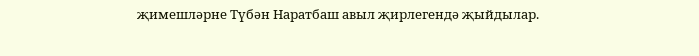җимешләрне Түбән Наратбаш авыл җирлегендә җыйдылар.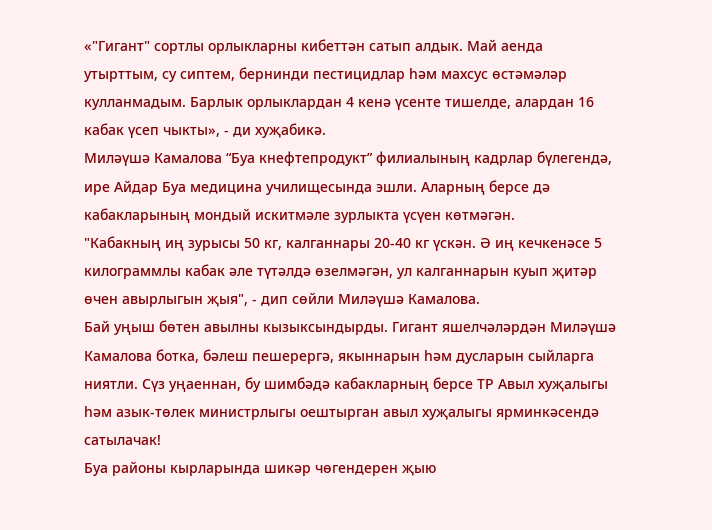«"Гигант" сортлы орлыкларны кибеттән сатып алдык. Май аенда утырттым, су сиптем, бернинди пестицидлар һәм махсус өстәмәләр кулланмадым. Барлык орлыклардан 4 кенә үсенте тишелде, алардан 16 кабак үсеп чыкты», - ди хуҗабикә.
Миләүшә Камалова “Буа кнефтепродукт” филиалының кадрлар бүлегендә, ире Айдар Буа медицина училищесында эшли. Аларның берсе дә кабакларының мондый искитмәле зурлыкта үсүен көтмәгән.
"Кабакның иң зурысы 50 кг, калганнары 20-40 кг үскән. Ә иң кечкенәсе 5 килограммлы кабак әле түтәлдә өзелмәгән, ул калганнарын куып җитәр өчен авырлыгын җыя", - дип сөйли Миләүшә Камалова.
Бай уңыш бөтен авылны кызыксындырды. Гигант яшелчәләрдән Миләүшә Камалова ботка, бәлеш пешерергә, якыннарын һәм дусларын сыйларга ниятли. Сүз уңаеннан, бу шимбәдә кабакларның берсе ТР Авыл хуҗалыгы һәм азык-төлек министрлыгы оештырган авыл хуҗалыгы ярминкәсендә сатылачак!
Буа районы кырларында шикәр чөгендерен җыю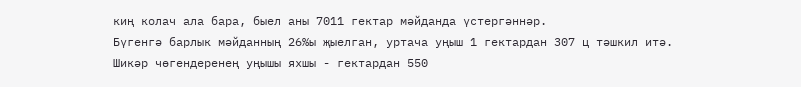киң колач ала бара, быел аны 7011 гектар мәйданда үстергәннәр.
Бүгенгә барлык мәйданның 26%ы җыелган, уртача уңыш 1 гектардан 307 ц тәшкил итә.
Шикәр чөгендеренең уңышы яхшы - гектардан 550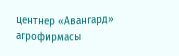центнер «Авангард» агрофирмасы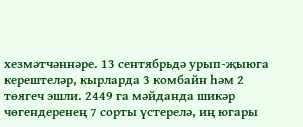хезмәтчәннәре. 13 сентябрьдә урып-җыюга керештеләр, кырларда 3 комбайн һәм 2 төягеч эшли. 2449 га мәйданда шикәр чөгендеренең 7 сорты үстерелә, иң югары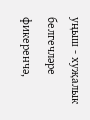уңыш - хуҗалык белгечләре фикеренчә,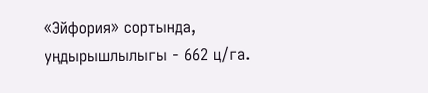«Эйфория» сортында, уңдырышлылыгы - 662 ц/га.